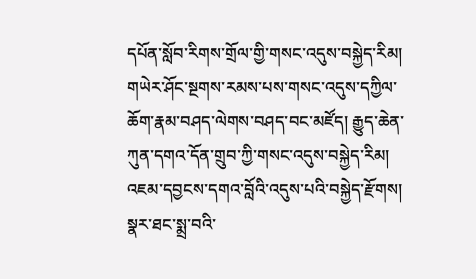དཔོན་སློབ་རིགས་གྲོལ་གྱི་གསང་འདུས་བསྐྱེད་རིམ། གཡེར་ཤོང་སྔགས་རམས་པས་གསང་འདུས་དཀྱིལ་ཆོག་རྣམ་བཤད་ལེགས་བཤད་བང་མཛོད། རྒྱུད་ཆེན་ཀུན་དགའ་དོན་གྲུབ་ཀྱི་གསང་འདུས་བསྐྱེད་རིམ། འཇམ་དབྱངས་དགའ་བློའི་འདུས་པའི་བསྐྱེད་རྫོགས། སྣར་ཐང་སྨྲ་བའི་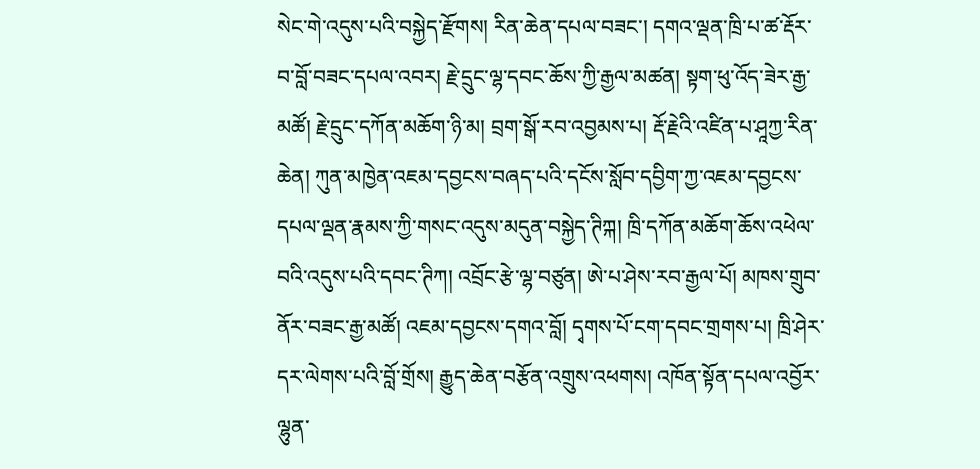སེང་གེ་འདུས་པའི་བསྐྱེད་རྫོགས། རིན་ཆེན་དཔལ་བཟང་། དགའ་ལྡན་ཁྲི་པ་ཚ་རྡོར་བ་བློ་བཟང་དཔལ་འབར། རྗེ་དྲུང་ལྷ་དབང་ཆོས་ཀྱི་རྒྱལ་མཚན། སྟག་ཕུ་འོད་ཟེར་རྒྱ་མཚོ། རྗེ་དྲུང་དཀོན་མཆོག་ཉི་མ། བྲག་སྒོ་རབ་འབྱམས་པ། རྡོ་རྗེའི་འཛིན་པ་ཤཱཀྱ་རིན་ཆེན། ཀུན་མཁྱེན་འཇམ་དབྱངས་བཞད་པའི་དངོས་སློབ་དབྱིག་ཀྱ་འཇམ་དབྱངས་དཔལ་ལྡན་རྣམས་ཀྱི་གསང་འདུས་མདུན་བསྐྱེད་ཊིཀྐ། ཁྲི་དཀོན་མཆོག་ཆོས་འཕེལ་བའི་འདུས་པའི་དབང་ཊིཀ། འབྲོང་རྩེ་ལྷ་བཙུན། ཨེ་པ་ཤེས་རབ་རྒྱལ་པོ། མཁས་གྲུབ་ནོར་བཟང་རྒྱ་མཚོ། འཇམ་དབྱངས་དགའ་བློ། དྭགས་པོ་ངག་དབང་གྲགས་པ། ཁྲི་ཤེར་དར་ལེགས་པའི་བློ་གྲོས། རྒྱུད་ཆེན་བརྩོན་འགྲུས་འཕགས། འཁོན་སྟོན་དཔལ་འབྱོར་ལྷུན་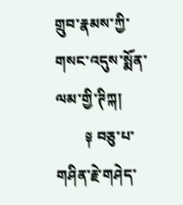གྲུབ་རྣམས་ཀྱི་གསང་འདུས་སྨོན་ལམ་གྱི་ཊིཀྐ།
        ༈ བཅུ་པ་གཤིན་རྗེ་གཤེད་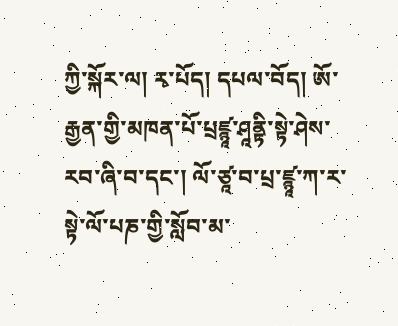ཀྱི་སྐོར་ལ། རྭ་པོད། དཔལ་བོད། ཨོ་རྒྱན་གྱི་མཁན་པོ་པྲཛྙཱ་ཤཱནྟི་སྟེ་ཤེས་རབ་ཞི་བ་དང་། ལོ་ཙཱ་བ་པྲ་ཛྙཱ་ཀ་ར་སྟེ་ལོ་པཎ་གྱི་སློབ་མ་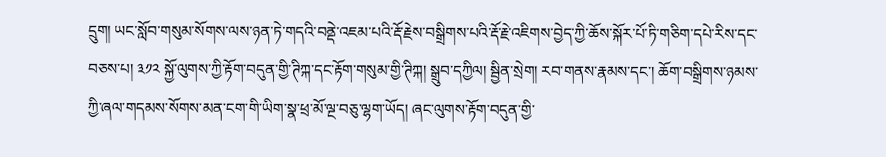དྲུག། ཡང་སློབ་གསུམ་སོགས་ལས་ཉན་ཏེ་གདའི་བནྡེ་འཇམ་པའི་རྡོ་རྗེས་བསྒྲིགས་པའི་རྡོ་རྗེ་འཇིགས་བྱེད་ཀྱི་ཆོས་སྐོར་པོ་ཏི་གཅིག་དཔེ་རིས་དང་བཅས་པ། ༣༡༢ སྐྱོ་ལུགས་ཀྱི་རྟོག་བདུན་གྱི་ཊིཀྐ་དང་རྟོག་གསུམ་གྱི་ཊིཀྐ། སྒྲུབ་དཀྱིལ། སྦྱིན་སྲེག། རབ་གནས་རྣམས་དང་། ཆོག་བསྒྲིགས་ཉམས་ཀྱི་ཞལ་གདམས་སོགས་མན་ངག་གི་ཡིག་སྣ་ཕྲ་མོ་ལྔ་བཅུ་ལྷག་ཡོད། ཞང་ལུགས་རྟོག་བདུན་གྱི་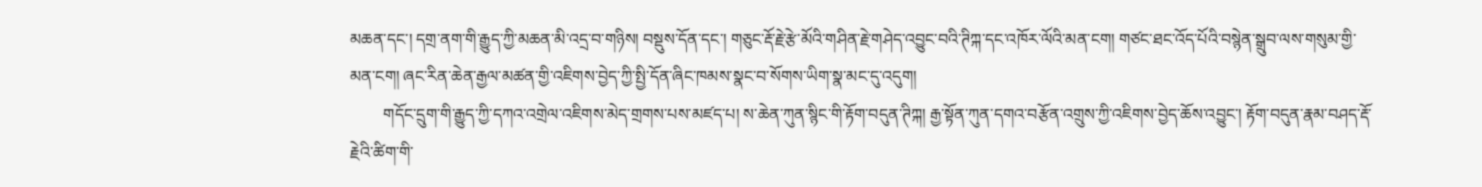མཆན་དང་། དགྲ་ནག་གི་རྒྱུད་ཀྱི་མཆན་མི་འདྲ་བ་གཉིས། བསྡུས་དོན་དང་། གཅུང་རྡོ་རྗེ་རྩེ་མོའི་གཤིན་རྗེ་གཤེད་འབྱུང་བའི་ཊིཀྐ་དང་འཁོར་ལོའི་མན་ངག། གཙང་ཐང་འོད་པོའི་བསྙེན་སྒྲུབ་ལས་གསུམ་གྱི་མན་ངག། ཞང་རིན་ཆེན་རྒྱལ་མཚན་གྱི་འཇིགས་བྱེད་ཀྱི་སྤྱི་དོན་ཞིང་ཁམས་སྣང་བ་སོགས་ཡིག་སྣ་མང་དུ་འདུག།
        གདོང་དྲུག་གི་རྒྱུད་ཀྱི་དཀའ་འགྲེལ་འཇིགས་མེད་གྲགས་པས་མཛད་པ། ས་ཆེན་ཀུན་སྙིང་གི་རྟོག་བདུན་ཊིཀྐ། རྒྱ་སྟོན་ཀུན་དགའ་བརྩོན་འགྲུས་ཀྱི་འཇིགས་བྱེད་ཆོས་འབྱུང་། རྟོག་བདུན་རྣམ་བཤད་རྡོ་རྗེའི་ཚིག་གི་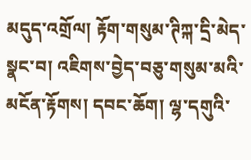མདུད་འགྲོལ། རྟོག་གསུམ་ཊིཀྐ་དྲི་མེད་སྣང་བ། འཇིགས་བྱེད་བཅུ་གསུམ་མའི་མངོན་རྟོགས། དབང་ཆོག། ལྷ་དགུའི་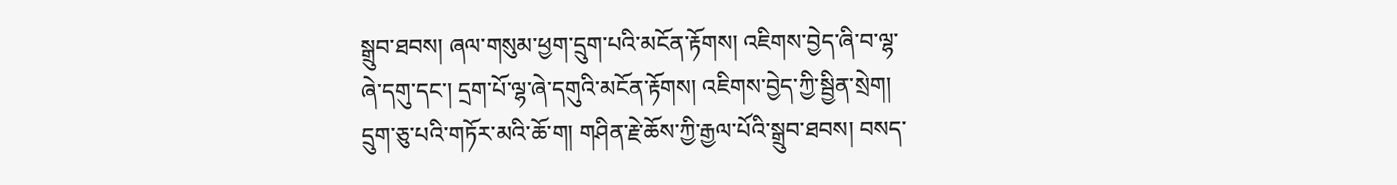སྒྲུབ་ཐབས། ཞལ་གསུམ་ཕྱག་དྲུག་པའི་མངོན་རྟོགས། འཇིགས་བྱེད་ཞི་བ་ལྷ་ཞེ་དགུ་དང་། དྲག་པོ་ལྷ་ཞེ་དགུའི་མངོན་རྟོགས། འཇིགས་བྱེད་ཀྱི་སྦྱིན་སྲེག། དྲུག་ཅུ་པའི་གཏོར་མའི་ཆོ་ག། གཤིན་རྗེ་ཆོས་ཀྱི་རྒྱལ་པོའི་སྒྲུབ་ཐབས། བསད་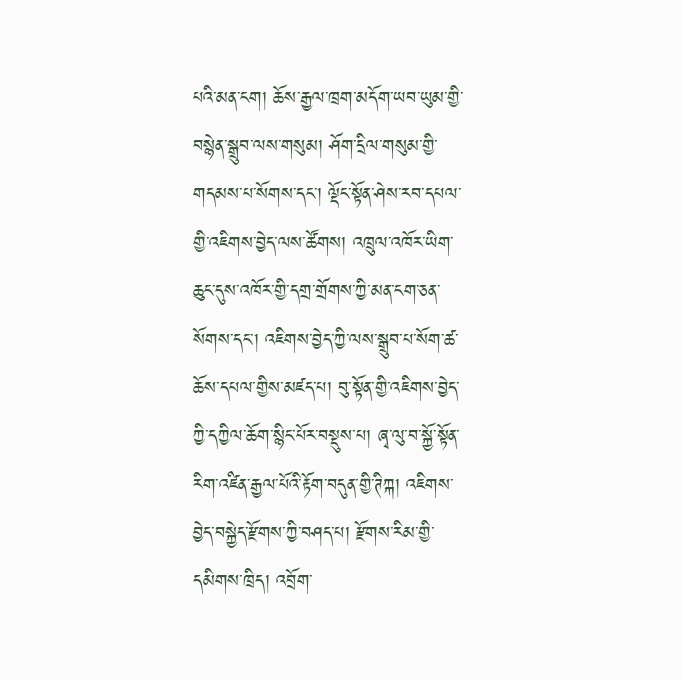པའི་མན་ངག། ཆོས་རྒྱལ་ཁྲག་མདོག་ཡབ་ཡུམ་གྱི་བསྙེན་སྒྲུབ་ལས་གསུམ། ཤོག་དྲིལ་གསུམ་གྱི་གདམས་པ་སོགས་དང་། ལྡོང་སྟོན་ཤེས་རབ་དཔལ་གྱི་འཇིགས་བྱེད་ལས་ཚོགས། འཁྲུལ་འཁོར་ཡིག་ཆུང་དུས་འཁོར་གྱི་དགྲ་གྲོགས་ཀྱི་མན་ངག་ཅན་སོགས་དང་། འཇིགས་བྱེད་ཀྱི་ལས་སྒྲུབ་པ་སོག་ཚ་ཆོས་དཔལ་གྱིས་མཛད་པ། བུ་སྟོན་གྱི་འཇིགས་བྱེད་ཀྱི་དཀྱིལ་ཆོག་སྙིང་པོར་བསྡུས་པ། ཞྭ་ལུ་བ་སྐྱོ་སྟོན་རིག་འཛིན་རྒྱལ་པོའི་རྟོག་བདུན་གྱི་ཊིཀྐ། འཇིགས་བྱེད་བསྐྱེད་རྫོགས་ཀྱི་བཤད་པ། རྫོགས་རིམ་གྱི་དམིགས་ཁྲིད། འབྲོག་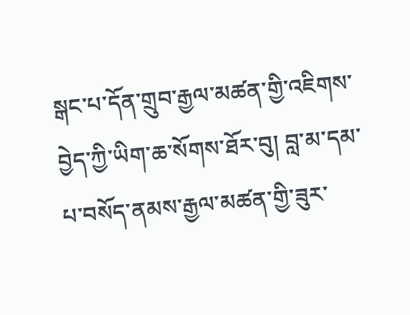སྒང་པ་དོན་གྲུབ་རྒྱལ་མཚན་གྱི་འཇིགས་བྱེད་ཀྱི་ཡིག་ཆ་སོགས་ཐོར་བུ། བླ་མ་དམ་པ་བསོད་ནམས་རྒྱལ་མཚན་གྱི་ཟུར་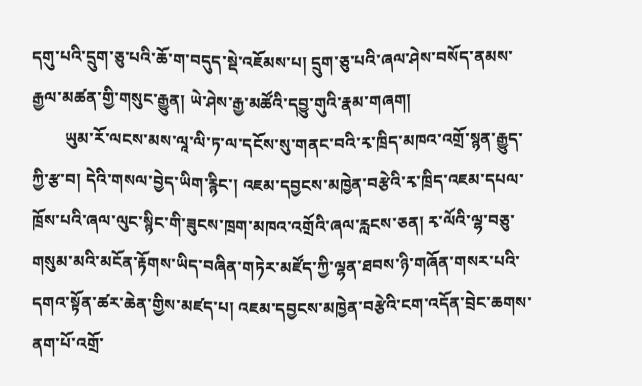དགུ་པའི་དྲུག་ཅུ་པའི་ཆོ་ག་བདུད་སྡེ་འཇོམས་པ། དྲུག་ཅུ་པའི་ཞལ་ཤེས་བསོད་ནམས་རྒྱལ་མཚན་གྱི་གསུང་རྒྱུན། ཡེ་ཤེས་རྒྱ་མཚོའི་དབྱུ་གུའི་རྣམ་གཞག།
        ཡུམ་རོ་ལངས་མས་ལཱ་ལི་ཏ་ལ་དངོས་སུ་གནང་བའི་རྭ་ཁྲིད་མཁའ་འགྲོ་སྙན་རྒྱུད་ཀྱི་རྩ་བ། དེའི་གསལ་བྱེད་ཡིག་རྙིང་། འཇམ་དབྱངས་མཁྱེན་བརྩེའི་རྭ་ཁྲིད་འཇམ་དཔལ་ཁྲོས་པའི་ཞལ་ལུང་སྙིང་གི་ཟུངས་ཁྲག་མཁའ་འགྲོའི་ཞལ་རླངས་ཅན། རྭ་ལོའི་ལྷ་བཅུ་གསུམ་མའི་མངོན་རྟོགས་ཡིད་བཞིན་གཏེར་མཛོད་ཀྱི་ལྷན་ཐབས་ཉི་གཞོན་གསར་པའི་དགའ་སྟོན་ཚར་ཆེན་གྱིས་མཛད་པ། འཇམ་དབྱངས་མཁྱེན་བརྩེའི་ངག་འདོན་བྲེང་ཆགས་ནག་པོ་འགྲོ་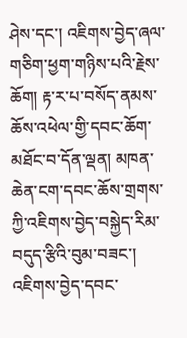ཤེས་དང་། འཇིགས་བྱེད་ཞལ་གཅིག་ཕྱག་གཉིས་པའི་རྗེས་ཆོག། རྟ་ར་པ་བསོད་ནམས་ཆོས་འཕེལ་གྱི་དབང་ཆོག་མཐོང་བ་དོན་ལྡན། མཁན་ཆེན་ངག་དབང་ཆོས་གྲགས་ཀྱི་འཇིགས་བྱེད་བསྐྱེད་རིམ་བདུད་རྩིའི་བུམ་བཟང་། འཇིགས་བྱེད་དབང་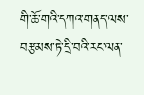གི་ཆོ་གའི་དཀའ་གནད་ལས་བརྩམས་ཏེ་དྲི་བའི་རང་ལན་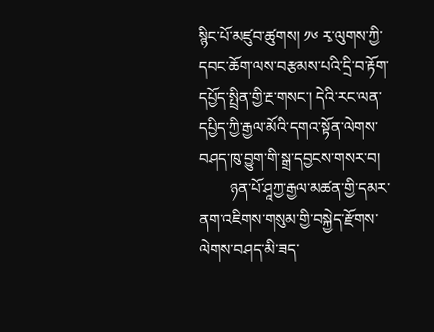སྙིང་པོ་མཛུབ་ཚུགས། ༡༦ རྭ་ལུགས་ཀྱི་དབང་ཆོག་ལས་བརྩམས་པའི་དྲི་བ་རྟོག་དཔྱོད་སྤྲིན་གྱི་རྔ་གསང་། དེའི་རང་ལན་དཔྱིད་ཀྱི་རྒྱལ་མོའི་དགའ་སྟོན་ལེགས་བཤད་ཁུ་བྱུག་གི་སྒྲ་དབྱངས་གསར་བ།
        ཉན་པོ་ཤཱཀྱ་རྒྱལ་མཚན་གྱི་དམར་ནག་འཇིགས་གསུམ་གྱི་བསྐྱེད་རྫོགས་ལེགས་བཤད་མི་ཟད་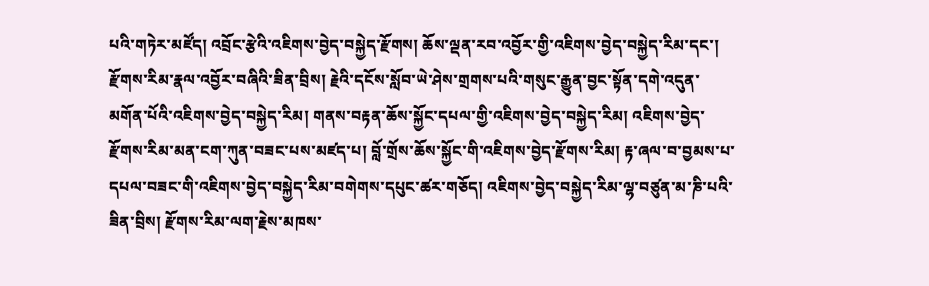པའི་གཏེར་མཛོད། འབྲོང་རྩེའི་འཇིགས་བྱེད་བསྐྱེད་རྫོགས། ཆོས་ལྡན་རབ་འབྱོར་གྱི་འཇིགས་བྱེད་བསྐྱེད་རིམ་དང་། རྫོགས་རིམ་རྣལ་འབྱོར་བཞིའི་ཟིན་བྲིས། རྗེའི་དངོས་སློབ་ཡེ་ཤེས་གྲགས་པའི་གསུང་རྒྱུན་བྱང་སྟོན་དགེ་འདུན་མགོན་པོའི་འཇིགས་བྱེད་བསྐྱེད་རིམ། གནས་བརྟན་ཆོས་སྐྱོང་དཔལ་གྱི་འཇིགས་བྱེད་བསྐྱེད་རིམ། འཇིགས་བྱེད་རྫོགས་རིམ་མན་ངག་ཀུན་བཟང་པས་མཛད་པ། བློ་གྲོས་ཆོས་སྐྱོང་གི་འཇིགས་བྱེད་རྫོགས་རིམ། རྟ་ཞལ་བ་བྱམས་པ་དཔལ་བཟང་གི་འཇིགས་བྱེད་བསྐྱེད་རིམ་བགེགས་དཔུང་ཚར་གཅོད། འཇིགས་བྱེད་བསྐྱེད་རིམ་ལྷ་བཙུན་མ་ཎི་པའི་ཟིན་བྲིས། རྫོགས་རིམ་ལག་རྗེས་མཁས་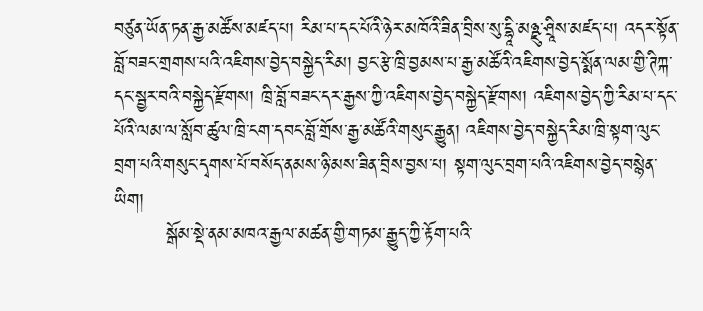བཙུན་ཡོན་ཏན་རྒྱ་མཚོས་མཛད་པ། རིམ་པ་དང་པོའི་ཉེར་མཁོའི་ཟིན་བྲིས་སུ་དྷཱི་མཉྫུ་ཤྲཱིས་མཛད་པ། འདར་སྟོན་བློ་བཟང་གྲགས་པའི་འཇིགས་བྱེད་བསྐྱེད་རིམ། བྱང་རྩེ་ཁྲི་བྱམས་པ་རྒྱ་མཚོའི་འཇིགས་བྱེད་སྨོན་ལམ་གྱི་ཊིཀྐ་དང་སྦྱར་བའི་བསྐྱེད་རྫོགས། ཁྲི་བློ་བཟང་དར་རྒྱས་ཀྱི་འཇིགས་བྱེད་བསྐྱེད་རྫོགས། འཇིགས་བྱེད་ཀྱི་རིམ་པ་དང་པོའི་ལམ་ལ་སློབ་ཚུལ་ཁྲི་ངག་དབང་བློ་གྲོས་རྒྱ་མཚོའི་གསུང་རྒྱུན། འཇིགས་བྱེད་བསྐྱེད་རིམ་ཁྲི་སྟག་ལུང་བྲག་པའི་གསུང་དྭགས་པོ་བསོད་ནམས་ཉི་མས་ཟིན་བྲིས་བྱས་པ། སྟག་ལུང་བྲག་པའི་འཇིགས་བྱེད་བསྙེན་ཡིག།
        སྒོམ་སྡེ་ནམ་མཁའ་རྒྱལ་མཚན་གྱི་གཏམ་རྒྱུད་ཀྱི་རྟོག་པའི་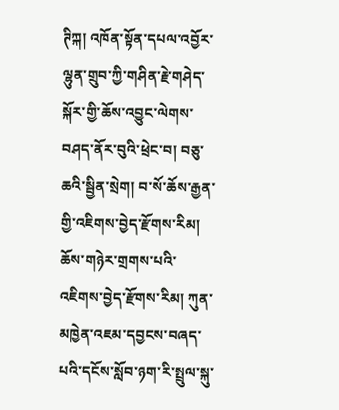ཊིཀྐ། འཁོན་སྟོན་དཔལ་འབྱོར་ལྷུན་གྲུབ་ཀྱི་གཤིན་རྗེ་གཤེད་སྐོར་གྱི་ཆོས་འབྱུང་ལེགས་བཤད་ནོར་བུའི་ཕྲེང་བ། བཅུ་ཆའི་སྦྱིན་སྲེག། བ་སོ་ཆོས་རྒྱན་གྱི་འཇིགས་བྱེད་རྫོགས་རིམ། ཆོས་གཉེར་གྲགས་པའི་འཇིགས་བྱེད་རྫོགས་རིམ། ཀུན་མཁྱེན་འཇམ་དབྱངས་བཞད་པའི་དངོས་སློབ་ཉག་རི་སྤྲུལ་སྐུ་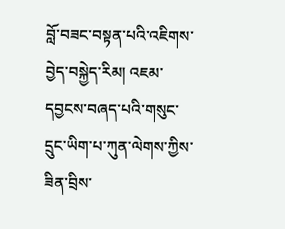བློ་བཟང་བསྟན་པའི་འཇིགས་བྱེད་བསྐྱེད་རིམ། འཇམ་དབྱངས་བཞད་པའི་གསུང་དྲུང་ཡིག་པ་ཀུན་ལེགས་ཀྱིས་ཟིན་བྲིས་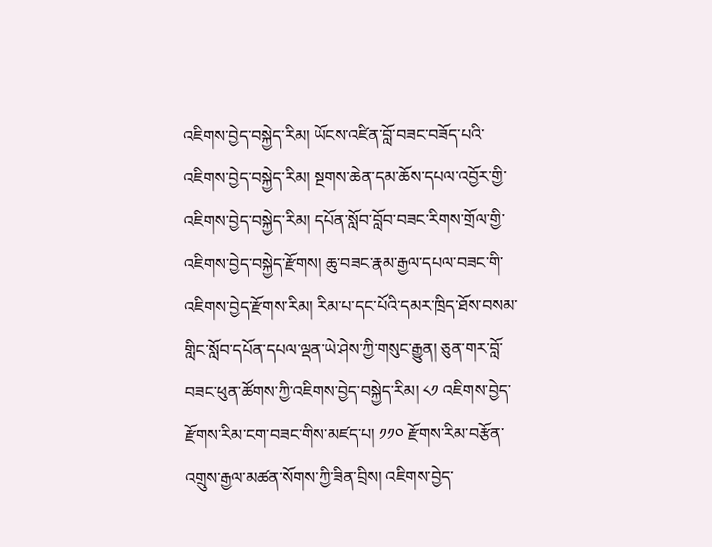འཇིགས་བྱེད་བསྐྱེད་རིམ། ཡོངས་འཛིན་བློ་བཟང་བཟོད་པའི་འཇིགས་བྱེད་བསྐྱེད་རིམ། སྔགས་ཆེན་དམ་ཆོས་དཔལ་འབྱོར་གྱི་འཇིགས་བྱེད་བསྐྱེད་རིམ། དཔོན་སློབ་བློབ་བཟང་རིགས་གྲོལ་གྱི་འཇིགས་བྱེད་བསྐྱེད་རྫོགས། ཆུ་བཟང་རྣམ་རྒྱལ་དཔལ་བཟང་གི་འཇིགས་བྱེད་རྫོགས་རིམ། རིམ་པ་དང་པོའི་དམར་ཁྲིད་ཐོས་བསམ་གླིང་སློབ་དཔོན་དཔལ་ལྡན་ཡེ་ཤེས་ཀྱི་གསུང་རྒྱུན། ཅུན་གར་བློ་བཟང་ཕུན་ཚོགས་ཀྱི་འཇིགས་བྱེད་བསྐྱེད་རིམ། ༨༡ འཇིགས་བྱེད་རྫོགས་རིམ་ངག་བཟང་གིས་མཛད་པ། ༡༡༠ རྫོགས་རིམ་བརྩོན་འགྲུས་རྒྱལ་མཚན་སོགས་ཀྱི་ཟིན་བྲིས། འཇིགས་བྱེད་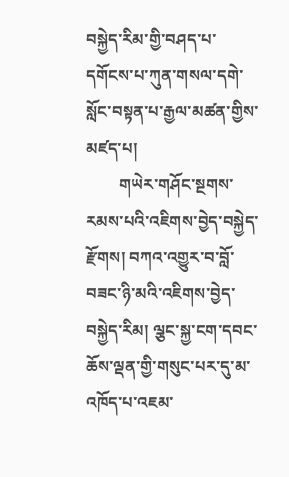བསྐྱེད་རིམ་གྱི་བཤད་པ་དགོངས་པ་ཀུན་གསལ་དགེ་སློང་བསྟན་པ་རྒྱལ་མཚན་གྱིས་མཛད་པ།
        གཡེར་གཤོང་སྔགས་རམས་པའི་འཇིགས་བྱེད་བསྐྱེད་རྫོགས། བཀའ་འགྱུར་བ་བློ་བཟང་ཉི་མའི་འཇིགས་བྱེད་བསྐྱེད་རིམ། ལྕང་སྐྱ་ངག་དབང་ཆོས་ལྡན་གྱི་གསུང་པར་དུ་མ་འཁོད་པ་འཇམ་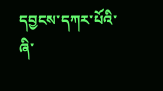དབྱངས་དཀར་པོའི་ཞི་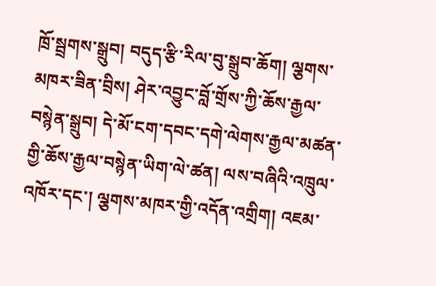ཁྲོ་སྦྲགས་སྒྲུབ། བདུད་རྩི་རིལ་བུ་སྒྲུབ་ཆོག། ལྕགས་མཁར་ཟིན་བྲིས། ཤེར་འབྱུང་བློ་གྲོས་ཀྱི་ཆོས་རྒྱལ་བསྙེན་སྒྲུབ། དེ་མོ་ངག་དབང་དགེ་ལེགས་རྒྱལ་མཚན་གྱི་ཆོས་རྒྱལ་བསྙེན་ཡིག་ལེ་ཚན། ལས་བཞིའི་འཁྲུལ་འཁོར་དང་། ལྕགས་མཁར་གྱི་འདོན་འགྲིག། འཇམ་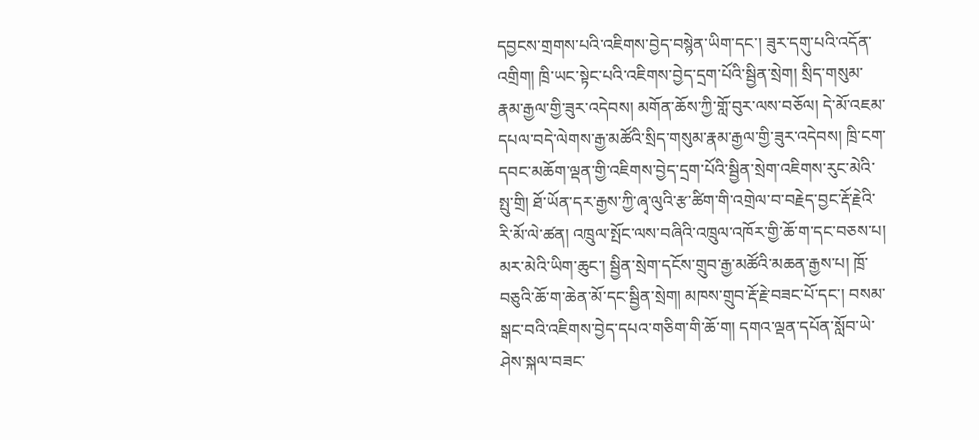དབྱངས་གྲགས་པའི་འཇིགས་བྱེད་བསྙེན་ཡིག་དང་། ཟུར་དགུ་པའི་འདོན་འགྲིག། ཁྲི་ཡང་སྟེང་པའི་འཇིགས་བྱེད་དྲག་པོའི་སྦྱིན་སྲེག། སྲིད་གསུམ་རྣམ་རྒྱལ་གྱི་ཟུར་འདེབས། མགོན་ཆོས་ཀྱི་གློ་བུར་ལས་བཅོལ། དེ་མོ་འཇམ་དཔལ་བདེ་ལེགས་རྒྱ་མཚོའི་སྲིད་གསུམ་རྣམ་རྒྱལ་གྱི་ཟུར་འདེབས། ཁྲི་ངག་དབང་མཆོག་ལྡན་གྱི་འཇིགས་བྱེད་དྲག་པོའི་སྦྱིན་སྲེག་འཇིགས་རུང་མེའི་སྤུ་གྲི། ཐོ་ཡོན་དར་རྒྱས་ཀྱི་ཞྭ་ལུའི་རྩ་ཚིག་གི་འགྲེལ་བ་བརྗེད་བྱང་རྡོ་རྗེའི་རི་མོ་ལེ་ཚན། འཁྲུལ་སྤོང་ལས་བཞིའི་འཁྲུལ་འཁོར་གྱི་ཆོ་ག་དང་བཅས་པ། མར་མེའི་ཡིག་ཆུང་། སྦྱིན་སྲེག་དངོས་གྲུབ་རྒྱ་མཚོའི་མཆན་རྒྱས་པ། ཁྲོ་བཅུའི་ཆོ་ག་ཆེན་མོ་དང་སྦྱིན་སྲེག། མཁས་གྲུབ་རྡོ་རྗེ་བཟང་པོ་དང་། བསམ་སྒང་བའི་འཇིགས་བྱེད་དཔའ་གཅིག་གི་ཆོ་ག། དགའ་ལྡན་དཔོན་སློབ་ཡེ་ཤེས་སྐལ་བཟང་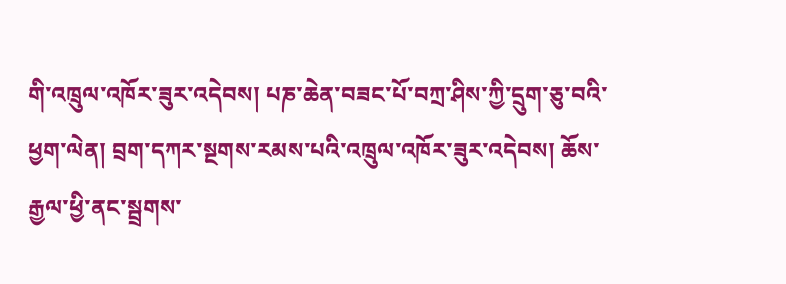གི་འཁྲུལ་འཁོར་ཟུར་འདེབས། པཎ་ཆེན་བཟང་པོ་བཀྲ་ཤིས་ཀྱི་དྲུག་ཅུ་བའི་ཕྱག་ལེན། བྲག་དཀར་སྔགས་རམས་པའི་འཁྲུལ་འཁོར་ཟུར་འདེབས། ཆོས་རྒྱལ་ཕྱི་ནང་སྦྲགས་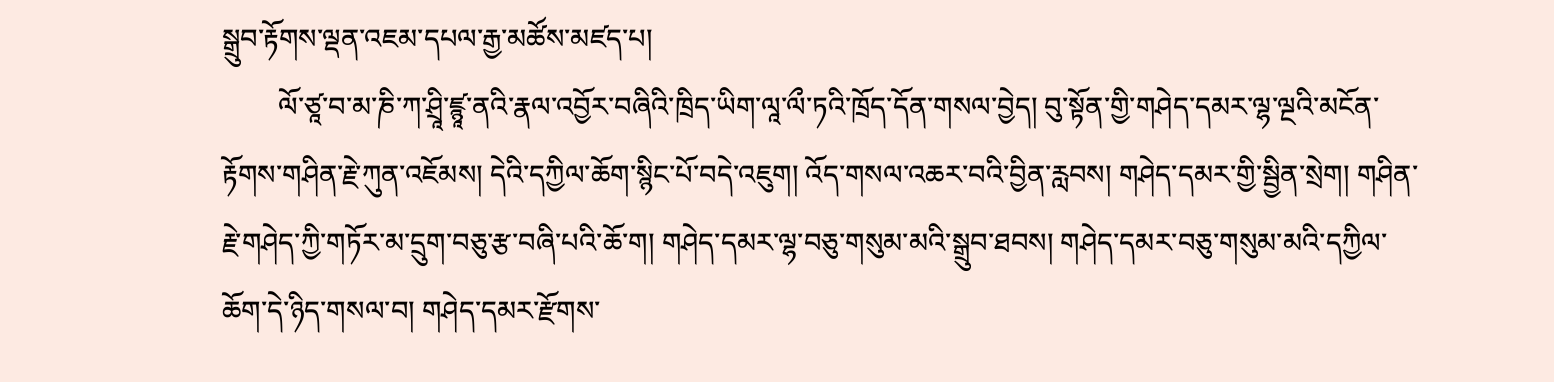སྒྲུབ་རྟོགས་ལྡན་འཇམ་དཔལ་རྒྱ་མཚོས་མཛད་པ།
        ལོ་ཙཱ་བ་མ་ཎི་ཀ་ཤྲཱི་ཛྙཱ་ནའི་རྣལ་འབྱོར་བཞིའི་ཁྲིད་ཡིག་ལཱ་ལྀ་ཏའི་ཁྲོད་དོན་གསལ་བྱེད། བུ་སྟོན་གྱི་གཤེད་དམར་ལྷ་ལྔའི་མངོན་རྟོགས་གཤིན་རྗེ་ཀུན་འཇོམས། དེའི་དཀྱིལ་ཆོག་སྙིང་པོ་བདེ་འཇུག། འོད་གསལ་འཆར་བའི་བྱིན་རླབས། གཤེད་དམར་གྱི་སྦྱིན་སྲེག། གཤིན་རྗེ་གཤེད་ཀྱི་གཏོར་མ་དྲུག་བཅུ་རྩ་བཞི་པའི་ཆོ་ག། གཤེད་དམར་ལྷ་བཅུ་གསུམ་མའི་སྒྲུབ་ཐབས། གཤེད་དམར་བཅུ་གསུམ་མའི་དཀྱིལ་ཆོག་དེ་ཉིད་གསལ་བ། གཤེད་དམར་རྫོགས་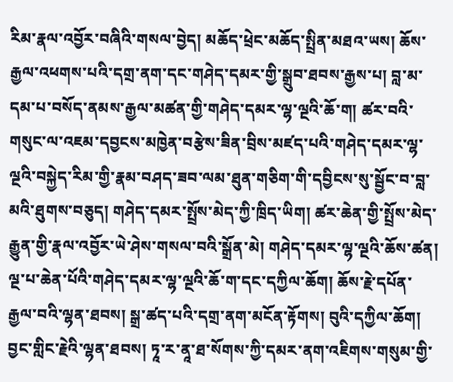རིམ་རྣལ་འབྱོར་བཞིའི་གསལ་བྱེད། མཆོད་ཕྲེང་མཆོད་སྤྲིན་མཐའ་ཡས། ཆོས་རྒྱལ་འཕགས་པའི་དགྲ་ནག་དང་གཤེད་དམར་གྱི་སྒྲུབ་ཐབས་རྒྱས་པ། བླ་མ་དམ་པ་བསོད་ནམས་རྒྱལ་མཚན་གྱི་གཤེད་དམར་ལྷ་ལྔའི་ཆོ་ག། ཚར་བའི་གསུང་ལ་འཇམ་དབྱངས་མཁྱེན་བརྩེས་ཟིན་བྲིས་མཛད་པའི་གཤེད་དམར་ལྷ་ལྔའི་བསྐྱེད་རིམ་གྱི་རྣམ་བཤད་ཟབ་ལམ་ཐུན་གཅིག་གི་དབྱིངས་སུ་སྦྱོང་བ་བླ་མའི་ཐུགས་བཅུད། གཤེད་དམར་སྤྲོས་མེད་ཀྱི་ཁྲིད་ཡིག། ཚར་ཆེན་གྱི་སྤྲོས་མེད་རྒྱུན་གྱི་རྣལ་འབྱོར་ཡེ་ཤེས་གསལ་བའི་སྒྲོན་མེ། གཤེད་དམར་ལྷ་ལྔའི་ཆོས་ཚན། ལྔ་པ་ཆེན་པོའི་གཤེད་དམར་ལྷ་ལྔའི་ཆོ་ག་དང་དཀྱིལ་ཆོག། ཆོས་རྗེ་དཔོན་རྒྱལ་བའི་ལྷན་ཐབས། སྒྲ་ཚད་པའི་དགྲ་ནག་མངོན་རྟོགས། བུའི་དཀྱིལ་ཆོག། བྱང་གླིང་རྗེའི་ལྷན་ཐབས། ཏཱ་ར་ནཱ་ཐ་སོགས་ཀྱི་དམར་ནག་འཇིགས་གསུམ་གྱི་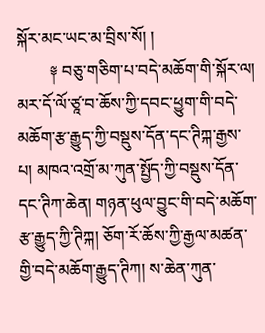སྐོར་མང་ཡང་མ་བྲིས་སོ། །
        ༈ བཅུ་གཅིག་པ་བདེ་མཆོག་གི་སྐོར་ལ། མར་དོ་ལོ་ཙཱ་བ་ཆོས་ཀྱི་དབང་ཕྱུག་གི་བདེ་མཆོག་རྩ་རྒྱུད་ཀྱི་བསྡུས་དོན་དང་ཊིཀྐ་རྒྱས་པ། མཁའ་འགྲོ་མ་ཀུན་སྤྱོད་ཀྱི་བསྡུས་དོན་དང་ཊིཀ་ཆེན། གཉན་ཕུལ་བྱུང་གི་བདེ་མཆོག་རྩ་རྒྱུད་ཀྱི་ཊིཀྐ། ཅོག་རོ་ཆོས་ཀྱི་རྒྱལ་མཚན་གྱི་བདེ་མཆོག་རྒྱུད་ཊིཀ། ས་ཆེན་ཀུན་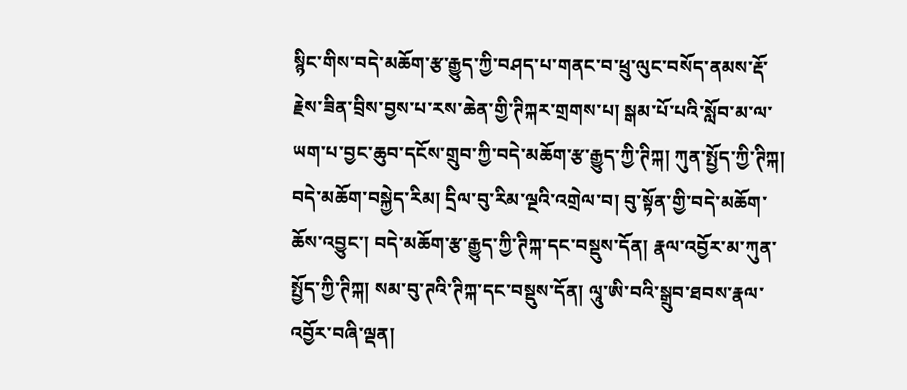སྙིང་གིས་བདེ་མཆོག་རྩ་རྒྱུད་ཀྱི་བཤད་པ་གནང་བ་ཕྲུ་ལུང་བསོད་ནམས་རྡོ་རྗེས་ཟིན་བྲིས་བྱས་པ་རས་ཆེན་གྱི་ཊིཀྐར་གྲགས་པ། སྒམ་པོ་པའི་སློབ་མ་ལ་ཡག་པ་བྱང་ཆུབ་དངོས་གྲུབ་ཀྱི་བདེ་མཆོག་རྩ་རྒྱུད་ཀྱི་ཊིཀྐ། ཀུན་སྤྱོད་ཀྱི་ཊིཀྐ། བདེ་མཆོག་བསྐྱེད་རིམ། དྲིལ་བུ་རིམ་ལྔའི་འགྲེལ་བ། བུ་སྟོན་གྱི་བདེ་མཆོག་ཆོས་འབྱུང་། བདེ་མཆོག་རྩ་རྒྱུད་ཀྱི་ཊིཀྐ་དང་བསྡུས་དོན། རྣལ་འབྱོར་མ་ཀུན་སྤྱོད་ཀྱི་ཊིཀྐ། སམ་བུ་ཊའི་ཊིཀྐ་དང་བསྡུས་དོན། ལཱུ་ཨི་བའི་སྒྲུབ་ཐབས་རྣལ་འབྱོར་བཞི་ལྡན།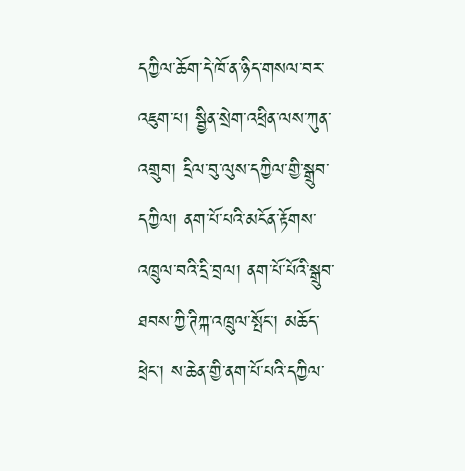དཀྱིལ་ཆོག་དེ་ཁོ་ན་ཉིད་གསལ་བར་འཇུག་པ། སྦྱིན་སྲེག་འཕྲིན་ལས་ཀུན་འགྲུབ། དྲིལ་བུ་ལུས་དཀྱིལ་གྱི་སྒྲུབ་དཀྱིལ། ནག་པོ་པའི་མངོན་རྟོགས་འཁྲུལ་བའི་དྲི་བྲལ། ནག་པོ་པོའི་སྒྲུབ་ཐབས་ཀྱི་ཊིཀྐ་འཁྲུལ་སྤོང་། མཆོད་ཕྲེང་། ས་ཆེན་གྱི་ནག་པོ་པའི་དཀྱིལ་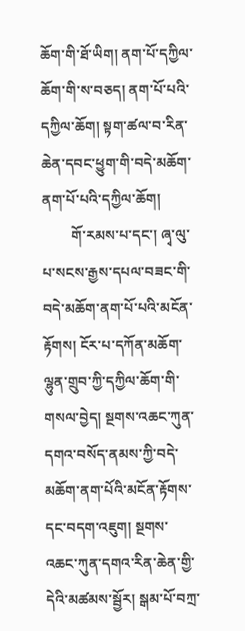ཆོག་གི་ཐོ་ཡིག། ནག་པོ་དཀྱིལ་ཆོག་གི་ས་བཅད། ནག་པོ་པའི་དཀྱིལ་ཆོག། སྟག་ཚལ་བ་རིན་ཆེན་དབང་ཕྱུག་གི་བདེ་མཆོག་ནག་པོ་པའི་དཀྱིལ་ཆོག།
        གོ་རམས་པ་དང་། ཞྭ་ལུ་པ་སངས་རྒྱས་དཔལ་བཟང་གི་བདེ་མཆོག་ནག་པོ་པའི་མངོན་རྟོགས། ངོར་པ་དཀོན་མཆོག་ལྷུན་གྲུབ་ཀྱི་དཀྱིལ་ཆོག་གི་གསལ་བྱེད། སྔགས་འཆང་ཀུན་དགའ་བསོད་ནམས་ཀྱི་བདེ་མཆོག་ནག་པོའི་མངོན་རྟོགས་དང་བདག་འཇུག། སྔགས་འཆང་ཀུན་དགའ་རིན་ཆེན་གྱི་དེའི་མཚམས་སྦྱོར། སྒམ་པོ་བཀྲ་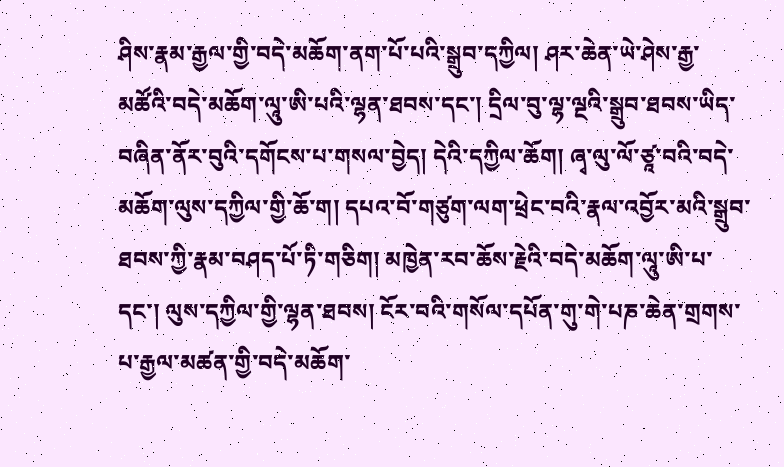ཤིས་རྣམ་རྒྱལ་གྱི་བདེ་མཆོག་ནག་པོ་པའི་སྒྲུབ་དཀྱིལ། ཤར་ཆེན་ཡེ་ཤེས་རྒྱ་མཚོའི་བདེ་མཆོག་ལཱུ་ཨི་པའི་ལྷན་ཐབས་དང་། དྲིལ་བུ་ལྷ་ལྔའི་སྒྲུབ་ཐབས་ཡིད་བཞིན་ནོར་བུའི་དགོངས་པ་གསལ་བྱེད། དེའི་དཀྱིལ་ཆོག། ཞྭ་ལུ་ལོ་ཙཱ་བའི་བདེ་མཆོག་ལུས་དཀྱིལ་གྱི་ཆོ་ག། དཔའ་བོ་གཙུག་ལག་ཕྲེང་བའི་རྣལ་འབྱོར་མའི་སྒྲུབ་ཐབས་ཀྱི་རྣམ་བཤད་པོ་ཏི་གཅིག། མཁྱེན་རབ་ཆོས་རྗེའི་བདེ་མཆོག་ལཱུ་ཨི་པ་དང་། ལུས་དཀྱིལ་གྱི་ལྷན་ཐབས། ངོར་བའི་གསོལ་དཔོན་གུ་གེ་པཎ་ཆེན་གྲགས་པ་རྒྱལ་མཚན་གྱི་བདེ་མཆོག་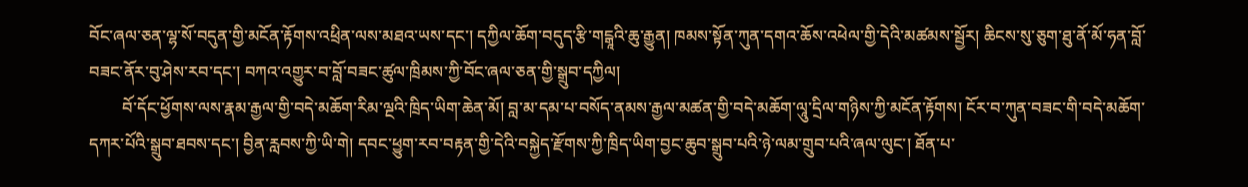བོང་ཞལ་ཅན་ལྷ་སོ་བདུན་གྱི་མངོན་རྟོགས་འཕྲིན་ལས་མཐའ་ཡས་དང་། དཀྱིལ་ཆོག་བདུད་རྩི་གངྒཱའི་ཆུ་རྒྱུན། ཁམས་སྟོན་ཀུན་དགའ་ཆོས་འཕེལ་གྱི་དེའི་མཚམས་སྦྱོར། ཆིངས་སུ་ཅུག་ཐུ་ནོ་མོ་ཧན་བློ་བཟང་ནོར་བུ་ཤེས་རབ་དང་། བཀའ་འགྱུར་བ་བློ་བཟང་ཚུལ་ཁྲིམས་ཀྱི་བོང་ཞལ་ཅན་གྱི་སྒྲུབ་དཀྱིལ།
        བོ་དོང་ཕྱོགས་ལས་རྣམ་རྒྱལ་གྱི་བདེ་མཆོག་རིམ་ལྔའི་ཁྲིད་ཡིག་ཆེན་མོ། བླ་མ་དམ་པ་བསོད་ནམས་རྒྱལ་མཚན་གྱི་བདེ་མཆོག་ལཱུ་དྲིལ་གཉིས་ཀྱི་མངོན་རྟོགས། ངོར་བ་ཀུན་བཟང་གི་བདེ་མཆོག་དཀར་པོའི་སྒྲུབ་ཐབས་དང་། བྱིན་རླབས་ཀྱི་ཡི་གེ། དབང་ཕྱུག་རབ་བརྟན་གྱི་དེའི་བསྐྱེད་རྫོགས་ཀྱི་ཁྲིད་ཡིག་བྱང་ཆུབ་སྒྲུབ་པའི་ཉེ་ལམ་གྲུབ་པའི་ཞལ་ལུང་། ཐོན་པ་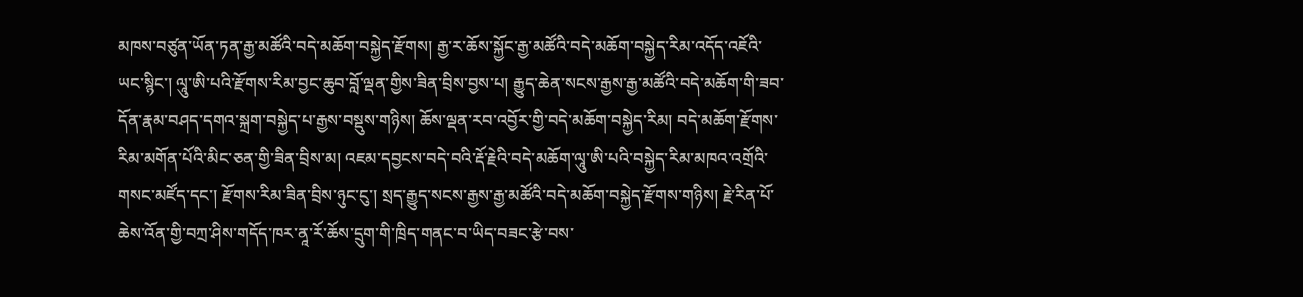མཁས་བཙུན་ཡོན་ཏན་རྒྱ་མཚོའི་བདེ་མཆོག་བསྐྱེད་རྫོགས། རྒྱ་ར་ཆོས་སྐྱོང་རྒྱ་མཚོའི་བདེ་མཆོག་བསྐྱེད་རིམ་འདོད་འཇོའི་ཡང་སྙིང་། ལཱུ་ཨི་པའི་རྫོགས་རིམ་བྱང་ཆུབ་བློ་ལྡན་གྱིས་ཟིན་བྲིས་བྱས་པ། རྒྱུད་ཆེན་སངས་རྒྱས་རྒྱ་མཚོའི་བདེ་མཆོག་གི་ཟབ་དོན་རྣམ་བཤད་དགའ་སྐྲག་བསྐྱེད་པ་རྒྱས་བསྡུས་གཉིས། ཆོས་ལྡན་རབ་འབྱོར་གྱི་བདེ་མཆོག་བསྐྱེད་རིམ། བདེ་མཆོག་རྫོགས་རིམ་མགོན་པོའི་མིང་ཅན་གྱི་ཟིན་བྲིས་མ། འཇམ་དབྱངས་བདེ་བའི་རྡོ་རྗེའི་བདེ་མཆོག་ལཱུ་ཨི་པའི་བསྐྱེད་རིམ་མཁའ་འགྲོའི་གསང་མཛོད་དང་། རྫོགས་རིམ་ཟིན་བྲིས་ཉུང་ངུ་། སྲད་རྒྱུད་སངས་རྒྱས་རྒྱ་མཚོའི་བདེ་མཆོག་བསྐྱེད་རྫོགས་གཉིས། རྗེ་རིན་པོ་ཆེས་འོན་གྱི་བཀྲ་ཤིས་གདོད་ཁར་ནཱ་རོ་ཆོས་དྲུག་གི་ཁྲིད་གནང་བ་ཡིད་བཟང་རྩེ་བས་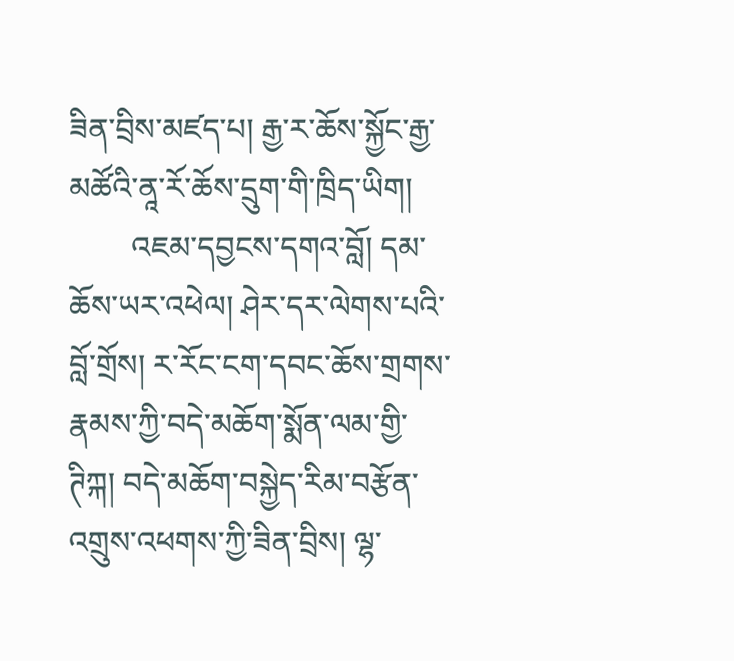ཟིན་བྲིས་མཛད་པ། རྒྱ་ར་ཆོས་སྐྱོང་རྒྱ་མཚོའི་ནཱ་རོ་ཆོས་དྲུག་གི་ཁྲིད་ཡིག།
        འཇམ་དབྱངས་དགའ་བློ། དམ་ཆོས་ཡར་འཕེལ། ཤེར་དར་ལེགས་པའི་བློ་གྲོས། ར་རོང་ངག་དབང་ཆོས་གྲགས་རྣམས་ཀྱི་བདེ་མཆོག་སྨོན་ལམ་གྱི་ཊིཀྐ། བདེ་མཆོག་བསྐྱེད་རིམ་བརྩོན་འགྲུས་འཕགས་ཀྱི་ཟིན་བྲིས། ལྷ་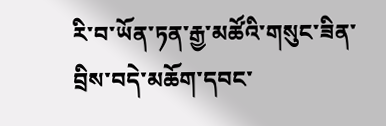རི་བ་ཡོན་ཏན་རྒྱ་མཚོའི་གསུང་ཟིན་བྲིས་བདེ་མཆོག་དབང་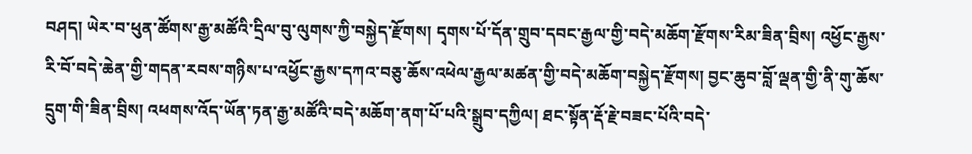བཤད། ཡེར་བ་ཕུན་ཚོགས་རྒྱ་མཚོའི་དྲིལ་བུ་ལུགས་ཀྱི་བསྐྱེད་རྫོགས། དྭགས་པོ་དོན་གྲུབ་དབང་རྒྱལ་གྱི་བདེ་མཆོག་རྫོགས་རིམ་ཟིན་བྲིས། འཕྱོང་རྒྱས་རི་བོ་བདེ་ཆེན་གྱི་གདན་རབས་གཉིས་པ་འཕྱོང་རྒྱས་དཀའ་བཅུ་ཆོས་འཕེལ་རྒྱལ་མཚན་གྱི་བདེ་མཆོག་བསྐྱེད་རྫོགས། བྱང་ཆུབ་བློ་ལྡན་གྱི་ནི་གུ་ཆོས་དྲུག་གི་ཟིན་བྲིས། འཕགས་འོད་ཡོན་ཏན་རྒྱ་མཚོའི་བདེ་མཆོག་ནག་པོ་པའི་སྒྲུབ་དཀྱིལ། ཐང་སྟོན་རྡོ་རྗེ་བཟང་པོའི་བདེ་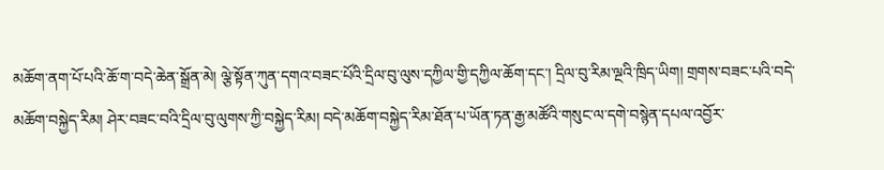མཆོག་ནག་པོ་པའི་ཆོ་ག་བདེ་ཆེན་སྒྲོན་མེ། ལྕེ་སྟོན་ཀུན་དགའ་བཟང་པོའི་དྲིལ་བུ་ལུས་དཀྱིལ་གྱི་དཀྱིལ་ཆོག་དང་། དྲིལ་བུ་རིམ་ལྔའི་ཁྲིད་ཡིག། གྲགས་བཟང་པའི་བདེ་མཆོག་བསྐྱེད་རིམ། ཤེར་བཟང་བའི་དྲིལ་བུ་ལུགས་ཀྱི་བསྐྱེད་རིམ། བདེ་མཆོག་བསྐྱེད་རིམ་ཐོན་པ་ཡོན་ཏན་རྒྱ་མཚོའི་གསུང་ལ་དགེ་བསྙེན་དཔལ་འབྱོར་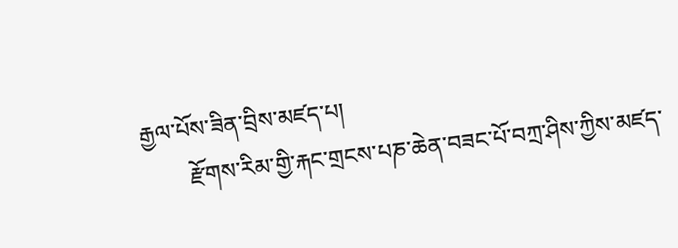རྒྱལ་པོས་ཟིན་བྲིས་མཛད་པ།
        རྫོགས་རིམ་གྱི་རྐང་གྲངས་པཎ་ཆེན་བཟང་པོ་བཀྲ་ཤིས་ཀྱིས་མཛད་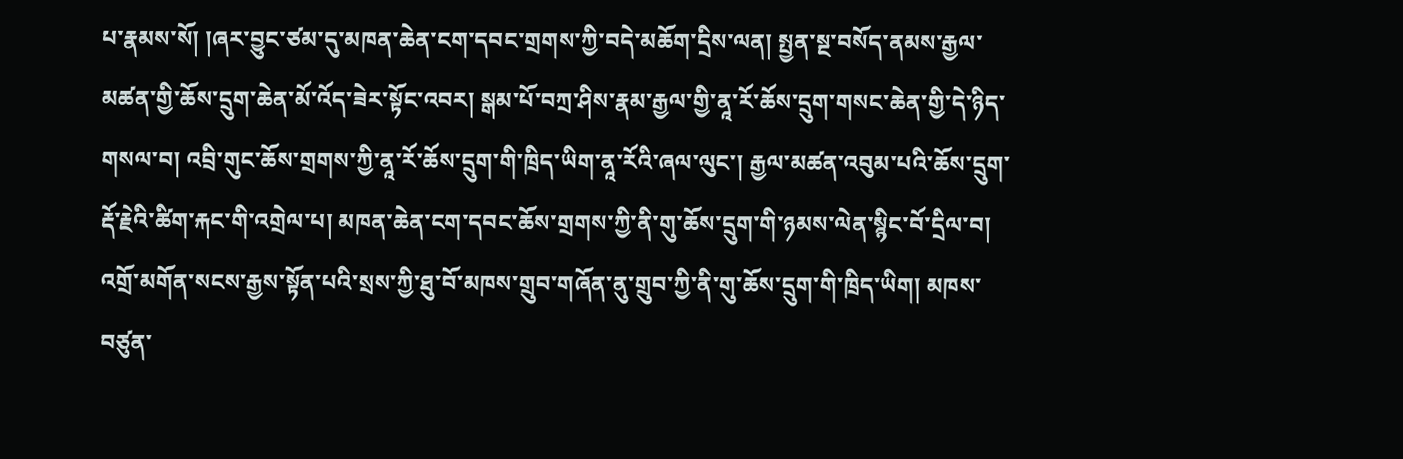པ་རྣམས་སོ། །ཞར་བྱུང་ཙམ་དུ་མཁན་ཆེན་ངག་དབང་གྲགས་ཀྱི་བདེ་མཆོག་དྲིས་ལན། སྤྱན་སྔ་བསོད་ནམས་རྒྱལ་མཚན་གྱི་ཆོས་དྲུག་ཆེན་མོ་འོད་ཟེར་སྟོང་འབར། སྒམ་པོ་བཀྲ་ཤིས་རྣམ་རྒྱལ་གྱི་ནཱ་རོ་ཆོས་དྲུག་གསང་ཆེན་གྱི་དེ་ཉིད་གསལ་བ། འབྲི་གུང་ཆོས་གྲགས་ཀྱི་ནཱ་རོ་ཆོས་དྲུག་གི་ཁྲིད་ཡིག་ནཱ་རོའི་ཞལ་ལུང་། རྒྱལ་མཚན་འབུམ་པའི་ཆོས་དྲུག་རྡོ་རྗེའི་ཚིག་རྐང་གི་འགྲེལ་པ། མཁན་ཆེན་ངག་དབང་ཆོས་གྲགས་ཀྱི་ནི་གུ་ཆོས་དྲུག་གི་ཉམས་ལེན་སྙིང་བོ་དྲིལ་བ། འགྲོ་མགོན་སངས་རྒྱས་སྟོན་པའི་སྲས་ཀྱི་ཐུ་བོ་མཁས་གྲུབ་གཞོན་ནུ་གྲུབ་ཀྱི་ནི་གུ་ཆོས་དྲུག་གི་ཁྲིད་ཡིག། མཁས་བཙུན་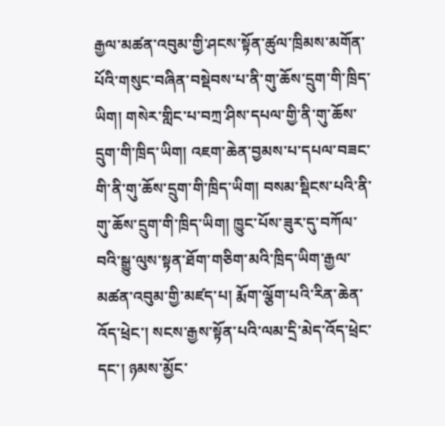རྒྱལ་མཚན་འབུམ་གྱི་ཤངས་སྟོན་ཚུལ་ཁྲིམས་མགོན་པོའི་གསུང་བཞིན་བསྡེབས་པ་ནི་གུ་ཆོས་དྲུག་གི་ཁྲིད་ཡིག། གསེར་གླིང་པ་བཀྲ་ཤིས་དཔལ་གྱི་ནི་གུ་ཆོས་དྲུག་གི་ཁྲིད་ཡིག། འཇག་ཆེན་བྱམས་པ་དཔལ་བཟང་གི་ནི་གུ་ཆོས་དྲུག་གི་ཁྲིད་ཡིག། བསམ་སྡིངས་པའི་ནི་གུ་ཆོས་དྲུག་གི་ཁྲིད་ཡིག། ཁྱུང་པོས་ཟུར་དུ་བཀོལ་བའི་སྒྱུ་ལུས་སྟན་ཐོག་གཅིག་མའི་ཁྲིད་ཡིག་རྒྱལ་མཚན་འབུམ་གྱི་མཛད་པ། རྨོག་ལྕོག་པའི་རིན་ཆེན་འོད་ཕྲེང་། སངས་རྒྱས་སྟོན་པའི་ལམ་དྲི་མེད་འོད་ཕྲེང་དང་། ཉམས་མྱོང་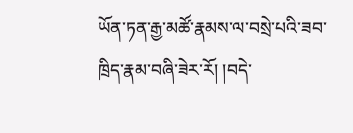ཡོན་ཏན་རྒྱ་མཚོ་རྣམས་ལ་བསྲེ་པའི་ཟབ་ཁྲིད་རྣམ་བཞི་ཟེར་རོ། །བདེ་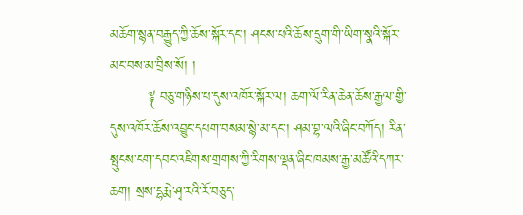མཆོག་སྙན་བརྒྱུད་ཀྱི་ཆོས་སྐོར་དང་། ཤངས་པའི་ཆོས་དྲུག་གི་ཡིག་སྣའི་སྐོར་མང་བས་མ་བྲིས་སོ། །
        ༈ བཅུ་གཉིས་པ་དུས་འཁོར་སྐོར་ལ། ཆག་ལོ་རིན་ཆེན་ཆོས་རྒྱལ་གྱི་དུས་འཁོར་ཆོས་འབྱུང་དཔག་བསམ་སྙེ་མ་དང་། ཤམ་བྷ་ལའི་ཞིང་བཀོད། རིན་སྤུངས་ངག་དབང་འཇིགས་གྲགས་ཀྱི་རིགས་ལྡན་ཞིང་ཁམས་རྒྱ་མཚོའི་དཀར་ཆག། སྲས་དྷརྨེ་ཤྭ་རའི་རོ་བཅུད་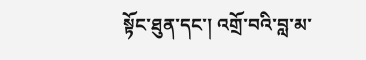སྟོང་ཐུན་དང་། འགྲོ་བའི་བླ་མ་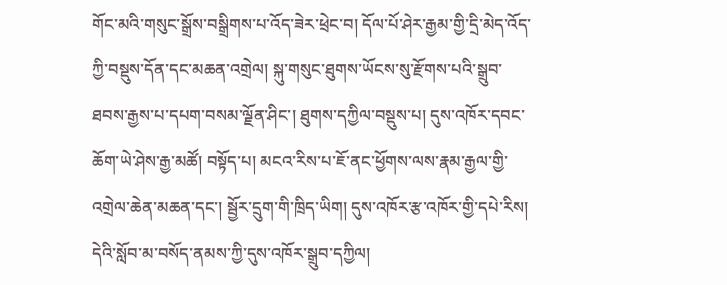གོང་མའི་གསུང་སྒྲོས་བསྒྲིགས་པ་འོད་ཟེར་ཕྲེང་བ། དོལ་པོ་ཤེར་རྒྱམ་གྱི་དྲི་མེད་འོད་ཀྱི་བསྡུས་དོན་དང་མཆན་འགྲེལ། སྐུ་གསུང་ཐུགས་ཡོངས་སུ་རྫོགས་པའི་སྒྲུབ་ཐབས་རྒྱས་པ་དཔག་བསམ་ལྗོན་ཤིང་། ཐུགས་དཀྱིལ་བསྡུས་པ། དུས་འཁོར་དབང་ཆོག་ཡེ་ཤེས་རྒྱ་མཚོ། བསྟོད་པ། མངའ་རིས་པ་ཇོ་ནང་ཕྱོགས་ལས་རྣམ་རྒྱལ་གྱི་འགྲེལ་ཆེན་མཆན་དང་། སྦྱོར་དྲུག་གི་ཁྲིད་ཡིག། དུས་འཁོར་རྩ་འཁོར་གྱི་དཔེ་རིས། དེའི་སློབ་མ་བསོད་ནམས་ཀྱི་དུས་འཁོར་སྒྲུབ་དཀྱིལ།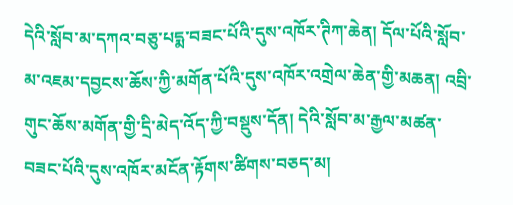དེའི་སློབ་མ་དཀའ་བཅུ་པདྨ་བཟང་པོའི་དུས་འཁོར་ཊིཀ་ཆེན། དོལ་པོའི་སློབ་མ་འཇམ་དབྱངས་ཆོས་ཀྱི་མགོན་པོའི་དུས་འཁོར་འགྲེལ་ཆེན་གྱི་མཆན། འབྲི་གུང་ཆོས་མགོན་གྱི་དྲི་མེད་འོད་ཀྱི་བསྡུས་དོན། དེའི་སློབ་མ་རྒྱལ་མཚན་བཟང་པོའི་དུས་འཁོར་མངོན་རྟོགས་ཚིགས་བཅད་མ།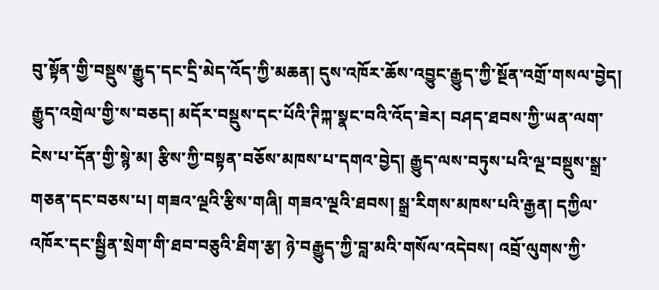བུ་སྟོན་གྱི་བསྡུས་རྒྱུད་དང་དྲི་མེད་འོད་ཀྱི་མཆན། དུས་འཁོར་ཆོས་འབྱུང་རྒྱུད་ཀྱི་སྔོན་འགྲོ་གསལ་བྱེད། རྒྱུད་འགྲེལ་གྱི་ས་བཅད། མདོར་བསྡུས་དང་པོའི་ཊིཀྐ་སྣང་བའི་འོད་ཟེར། བཤད་ཐབས་ཀྱི་ཡན་ལག་ངེས་པ་དོན་གྱི་སྙེ་མ། རྩིས་ཀྱི་བསྟན་བཅོས་མཁས་པ་དགའ་བྱེད། རྒྱུད་ལས་བཏུས་པའི་ལྔ་བསྡུས་སྒྲ་གཅན་དང་བཅས་པ། གཟའ་ལྔའི་རྩིས་གཞི། གཟའ་ལྔའི་ཐབས། སྒྲ་རིགས་མཁས་པའི་རྒྱན། དཀྱིལ་འཁོར་དང་སྦྱིན་སྲེག་གི་ཐབ་བཅུའི་ཐིག་རྩ། ཉེ་བརྒྱུད་ཀྱི་བླ་མའི་གསོལ་འདེབས། འབྲོ་ལུགས་ཀྱི་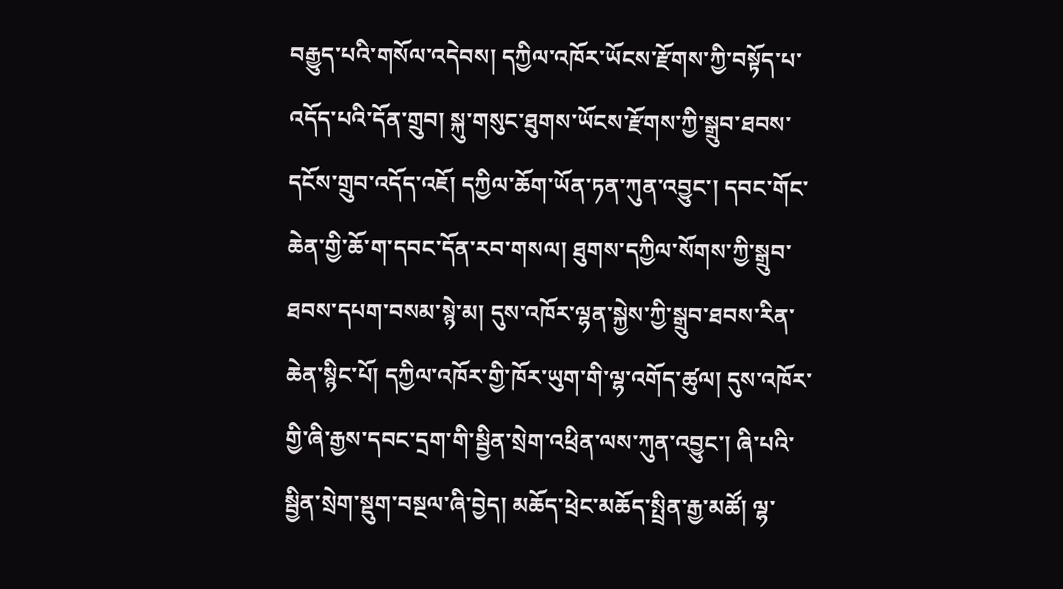བརྒྱུད་པའི་གསོལ་འདེབས། དཀྱིལ་འཁོར་ཡོངས་རྫོགས་ཀྱི་བསྟོད་པ་འདོད་པའི་དོན་གྲུབ། སྐུ་གསུང་ཐུགས་ཡོངས་རྫོགས་ཀྱི་སྒྲུབ་ཐབས་དངོས་གྲུབ་འདོད་འཇོ། དཀྱིལ་ཆོག་ཡོན་ཏན་ཀུན་འབྱུང་། དབང་གོང་ཆེན་གྱི་ཆོ་ག་དབང་དོན་རབ་གསལ། ཐུགས་དཀྱིལ་སོགས་ཀྱི་སྒྲུབ་ཐབས་དཔག་བསམ་སྙེ་མ། དུས་འཁོར་ལྷན་སྐྱེས་ཀྱི་སྒྲུབ་ཐབས་རིན་ཆེན་སྙིང་པོ། དཀྱིལ་འཁོར་གྱི་ཁོར་ཡུག་གི་ལྷ་འགོད་ཚུལ། དུས་འཁོར་གྱི་ཞི་རྒྱས་དབང་དྲག་གི་སྦྱིན་སྲེག་འཕྲིན་ལས་ཀུན་འབྱུང་། ཞི་པའི་སྦྱིན་སྲེག་སྡུག་བསྔལ་ཞི་བྱེད། མཆོད་ཕྲེང་མཆོད་སྤྲིན་རྒྱ་མཚོ། ལྷ་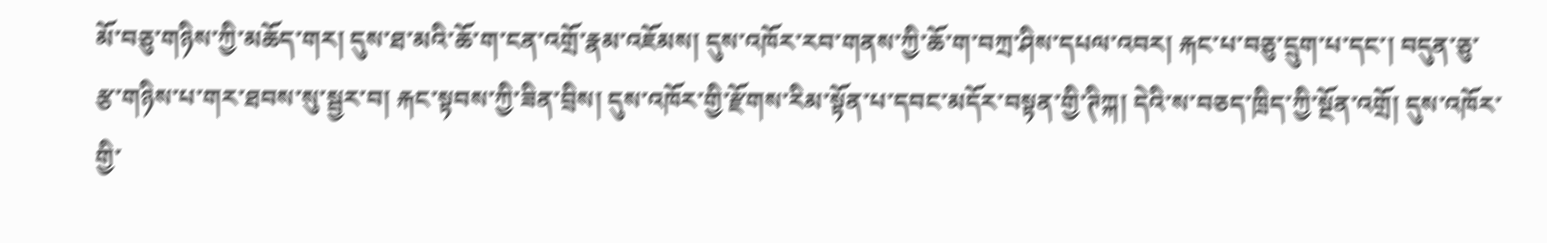མོ་བཅུ་གཉིས་ཀྱི་མཆོད་གར། དུས་ཐ་མའི་ཆོ་ག་ངན་འགྲོ་རྣམ་འཇོམས། དུས་འཁོར་རབ་གནས་ཀྱི་ཆོ་ག་བཀྲ་ཤིས་དཔལ་འབར། རྐང་པ་བཅུ་དྲུག་པ་དང་། བདུན་ཅུ་རྩ་གཉིས་པ་གར་ཐབས་སུ་སྦྱར་བ། རྐང་སྟབས་ཀྱི་ཟིན་བྲིས། དུས་འཁོར་གྱི་རྫོགས་རིམ་སྟོན་པ་དབང་མདོར་བསྟན་གྱི་ཊིཀྐ། དེའི་ས་བཅད་ཁྲིད་ཀྱི་སྔོན་འགྲོ། དུས་འཁོར་གྱི་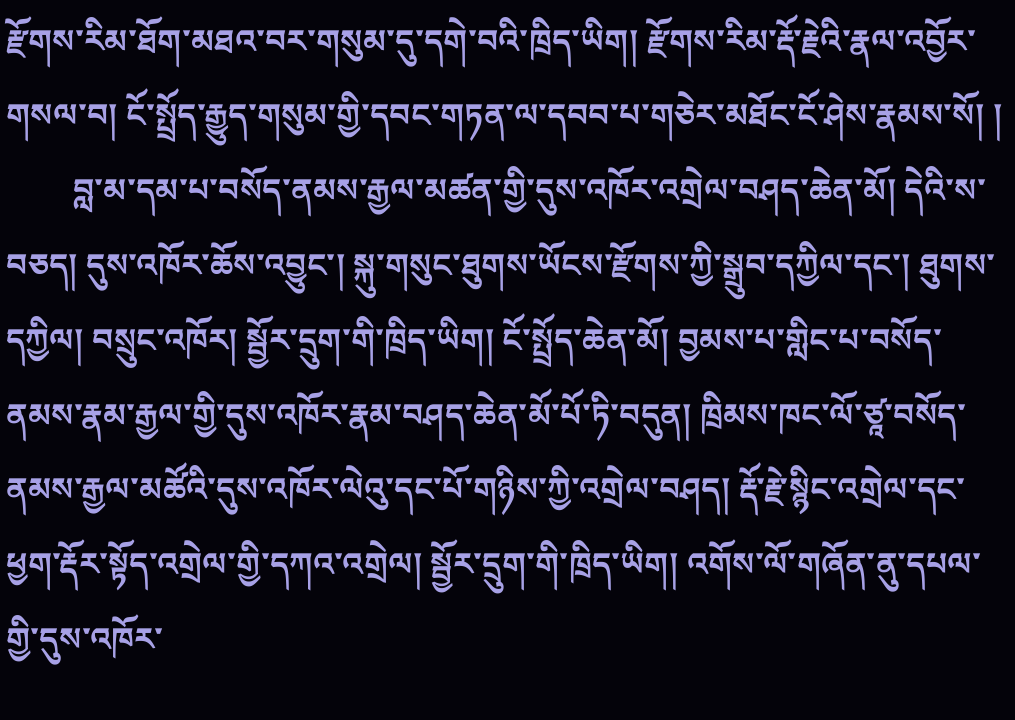རྫོགས་རིམ་ཐོག་མཐའ་བར་གསུམ་དུ་དགེ་བའི་ཁྲིད་ཡིག། རྫོགས་རིམ་རྡོ་རྗེའི་རྣལ་འབྱོར་གསལ་བ། ངོ་སྤྲོད་རྒྱུད་གསུམ་གྱི་དབང་གཏན་ལ་དབབ་པ་གཅེར་མཐོང་ངོ་ཤེས་རྣམས་སོ། །
        བླ་མ་དམ་པ་བསོད་ནམས་རྒྱལ་མཚན་གྱི་དུས་འཁོར་འགྲེལ་བཤད་ཆེན་མོ། དེའི་ས་བཅད། དུས་འཁོར་ཆོས་འབྱུང་། སྐུ་གསུང་ཐུགས་ཡོངས་རྫོགས་ཀྱི་སྒྲུབ་དཀྱིལ་དང་། ཐུགས་དཀྱིལ། བསྲུང་འཁོར། སྦྱོར་དྲུག་གི་ཁྲིད་ཡིག། ངོ་སྤྲོད་ཆེན་མོ། བྱམས་པ་གླིང་པ་བསོད་ནམས་རྣམ་རྒྱལ་གྱི་དུས་འཁོར་རྣམ་བཤད་ཆེན་མོ་པོ་ཏི་བདུན། ཁྲིམས་ཁང་ལོ་ཙཱ་བསོད་ནམས་རྒྱལ་མཚོའི་དུས་འཁོར་ལེའུ་དང་པོ་གཉིས་ཀྱི་འགྲེལ་བཤད། རྡོ་རྗེ་སྙིང་འགྲེལ་དང་ཕྱག་རྡོར་སྟོད་འགྲེལ་གྱི་དཀའ་འགྲེལ། སྦྱོར་དྲུག་གི་ཁྲིད་ཡིག། འགོས་ལོ་གཞོན་ནུ་དཔལ་གྱི་དུས་འཁོར་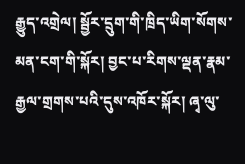རྒྱུད་འགྲེལ། སྦྱོར་དྲུག་གི་ཁྲིད་ཡིག་སོགས་མན་ངག་གི་སྐོར། བྱང་པ་རིགས་ལྡན་རྣམ་རྒྱལ་གྲགས་པའི་དུས་འཁོར་སྐོར། ཞྭ་ལུ་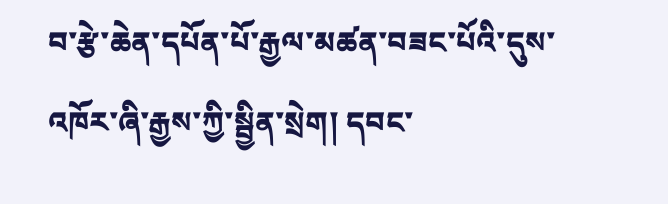བ་རྩེ་ཆེན་དཔོན་པོ་རྒྱལ་མཚན་བཟང་པོའི་དུས་འཁོར་ཞི་རྒྱས་ཀྱི་སྦྱིན་སྲེག། དབང་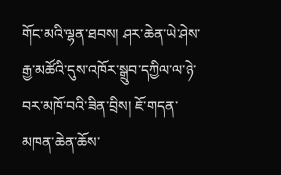གོང་མའི་ལྷན་ཐབས། ཤར་ཆེན་ཡེ་ཤེས་རྒྱ་མཚོའི་དུས་འཁོར་སྒྲུབ་དཀྱིལ་ལ་ཉེ་བར་མཁོ་བའི་ཟིན་བྲིས། ཇོ་གདན་མཁན་ཆེན་ཆོས་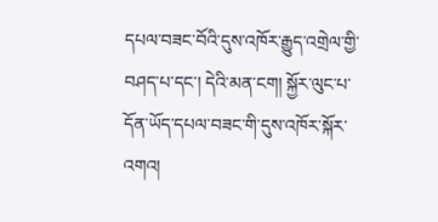དཔལ་བཟང་བོའི་དུས་འཁོར་རྒྱུད་འགྲེལ་གྱི་བཤད་པ་དང་། དེའི་མན་ངག། སྐྱོར་ལུང་པ་དོན་ཡོད་དཔལ་བཟང་གི་དུས་འཁོར་སྐོར་འགའ།